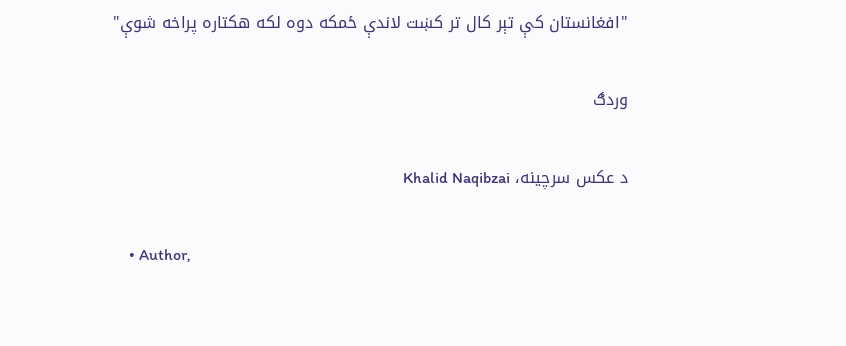"افغانستان کې تېر کال تر کښت لاندې ځمکه دوه لکه هکتاره پراخه شوې"

وردګ

د عکس سرچینه، Khalid Naqibzai

    • Author,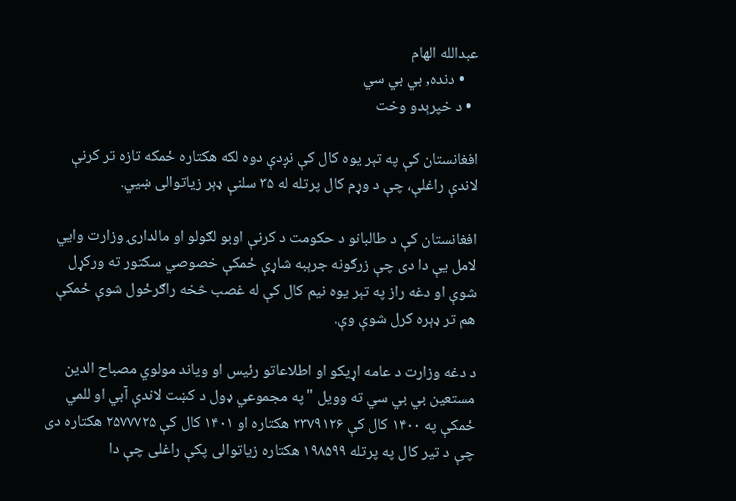عبدالله الهام
    • دنده, بي بي سي
  • د خپرېدو وخت

افغانستان کې په تېر یوه کال کې نږدې دوه لکه هکتاره ځمکه تازه تر کرنې لاندې راغلې، چې د وړم کال پرتله له ۳۵ سلنې ډېر زیاتوالی ښيي.

افغانستان کې د طالبانو د حکومت د کرنې اوبو لګولو او مالدارۍ وزارت وايي لامل يې دا دی چې زرګونه جرېبه شاړې ځمکې خصوصي سکتور ته ورکړل شوې او دغه راز په تېر یوه نیم کال کې له غصب څخه راګرځول شوې ځمکې هم تر ډېره کرل شوې وې.

د دغه وزارت د عامه اړیکو او اطلاعاتو رئیس او ویاند مولوي مصباح الدین مستعین بي بي سي ته وویل "په مجموعي ډول د کښت لاندې آبي او للمي ځمکې په ۱۴۰۰ کال کې ۲۳۷۹۱۲۶ هکتاره او ۱۴۰۱ کال کې ۲۵۷۷۷۲۵ هکتاره دی چې د تیر کال په پرتله ۱۹۸۵۹۹ هکتاره زیاتوالی پکې راغلی چې دا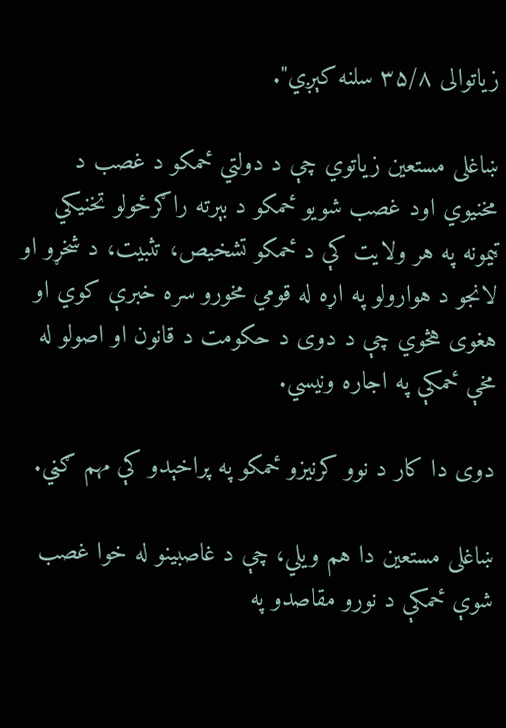زیاتوالی ۳۵/۸ سلنه کېږي".

ښاغلی مستعین زیاتوي چې د دولتي ځمکو د غصب د مخنیوي اود غصب شویو ځمکو د بېرته راګرځولو تخنیکي ټیمونه په هر ولایت کې د ځمکو تشخيص، تثبیت، د شخړو او لانجو د هوارولو په اړه له قومي مخورو سره خبرې کوي او هغوی هڅوي چې د دوی د حکومت د قانون او اصولو له مخې ځمکې په اجاره ونیسي.

دوی دا کار د نوو کرنیزو ځمکو په پراخېدو کې مهم ګڼي.

ښاغلی مستعین دا هم ویلي، چې د غاصبینو له خوا غصب شوې ځمکې د نورو مقاصدو په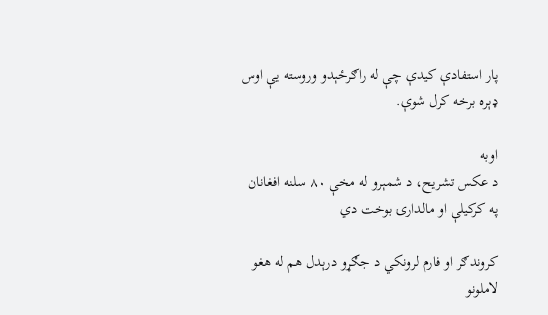پار استفادې کیدې چې له راګرځېدو وروسته يې اوس ډېره برخه کرل شوې.

اوبه
د عکس تشریح، د شمېرو له مخې ۸۰ سلنه افغانان په کرکيلې او مالدارۍ بوخت دي

کروندګر او فارم لرونکي د جګړو درېدل هم له هغو لاملونو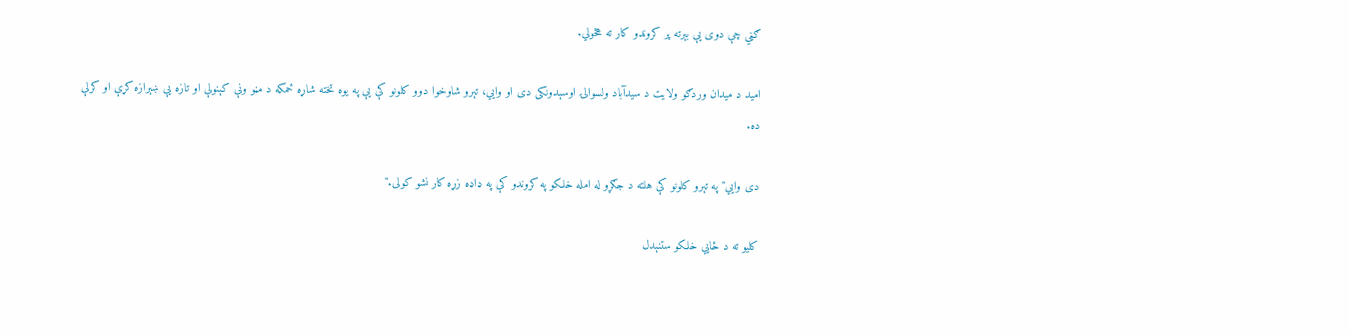ګڼي چې دوی یې بېرته پر کروندو کار ته هڅولي.

امید د میدان وردګو ولایت د سیدآباد ولسوالۍ اوسېدونکی دی او وايي، تېرو شاوخوا دوو کلونو کې يې په یوه تخته شاړه ځمکه د مڼو ونې کېنولې او تازه يې ښېرازه کړې او کرلې ده.

دی وايي" په تېرو کلونو کې هلته د جګړو له امله خلکو په کروندو کې په ډاډه زړه کار نشو کولی."

کلیو ته د ځايي خلکو ستنېدل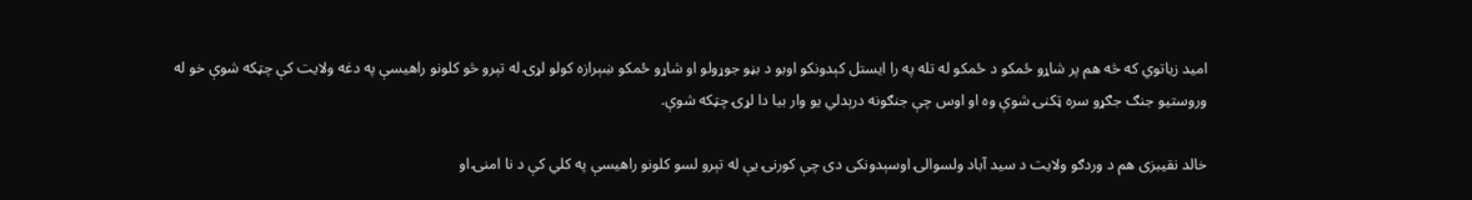امید زیاتوي که څه هم پر شاړو ځمکو د ځمکو له تله په را ایستل کېدونکو اوبو د بڼو جوړولو او شاړو ځمکو ښېرازه کولو لړۍ له تېرو څو کلونو راهیسې په دغه ولایت کې چټکه شوې خو له وروستیو جنګ جګړو سره ټکنۍ شوې وه او اوس چې جنګونه درېدلي یو وار بیا دا لړۍ چټکه شوې.

خالد نقیبزی هم د وردګو ولایت د سید آباد ولسوالۍ اوسېدونکی دی چې کورنۍ یې له تېرو لسو کلونو راهيسې په کلي کې د نا امنۍ او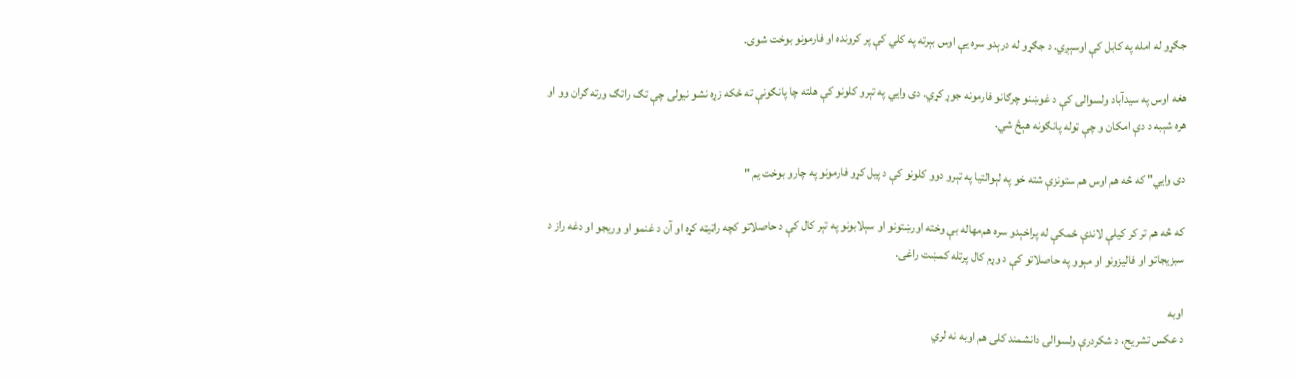جګړو له امله په کابل کې اوسېږي. د جګړو له درېدو سره يې اوس بېرته په کلي کې پر کرونده او فارمونو بوخت شوی.

هغه اوس په سیدآباد ولسوالۍ کې د غوښنو چرګانو فارمونه جوړ کړي. دی وايي په تېرو کلونو کې هلته چا پانګونې ته ځکه زړه نشو نیولی چې تګ راتګ ورته ګران وو او هره شېبه د دې امکان و چې ټوله پانګونه هېڅ شي.

دی وايي" که څه هم اوس هم ستونزې شته خو په لېوالتیا په تېرو دوو کلونو کې د پیل کړو فارمونو په چارو بوخت یم "

که څه هم تر کر کیلې لاندې ځمکې له پراخېدو سره هم‌مهاله بې وخته اورښتونو او سېلابونو په تېر کال کې د حاصلاتو کچه راټیټه کړه او آن د غنمو او وریجو او دغه راز د سبزیجاتو او فالیزونو او مېوو په حاصلاتو کې د وړم کال پرتله کمښت راغی.

اوبه
د عکس تشریح، د شکردرې ولسوالۍ دانشمند کلی هم اوبه نه لري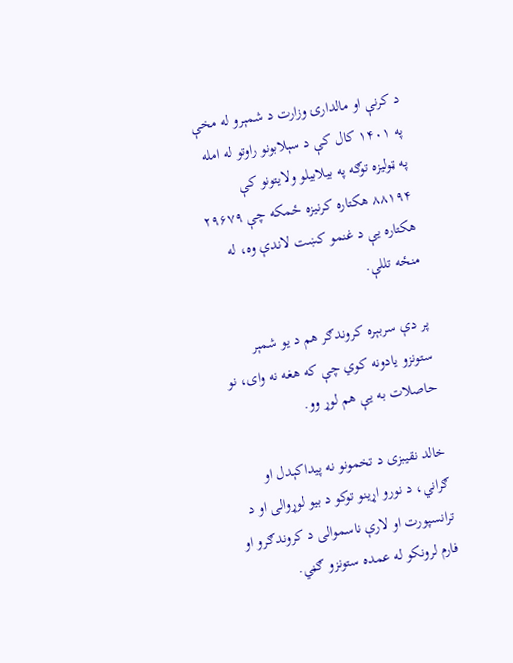د کرنې او مالدارۍ وزارت د شمېرو له مخې په ۱۴۰۱ کال کې د سېلابونو راوتو له امله په ټولیزه توګه په بیلابیلو ولایتونو کې ۸۸۱۹۴ هکتاره کرنیزه ځمکه چې ۲۹۶۷۹ هکتاره یې د غنمو کښت لاندې وه، له منځه تللې.

پر دې سربېره کروندګر هم د یو شمېر ستونزو یادونه کوي چې که هغه نه وای، نو حاصلات به یې هم لوړ وو.

خالد نقیبزی د تخمونو نه پیداکېدل او ګراني، د نورو اړینو توکو د بیو لوړوالی او د ترانسپورت او لارې ناسموالی د کروندګرو او فارم لرونکو له عمده ستونزو ګڼي.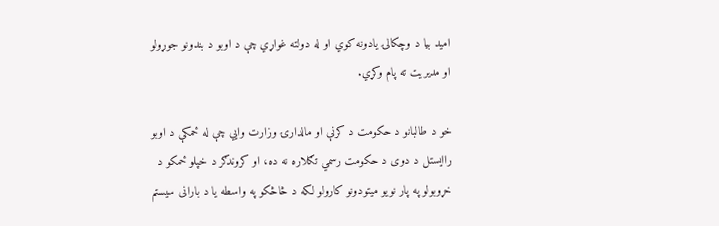امید بیا د وچکالۍ یادونه کوي او له دولته غواړي چې د اوبو د بندونو جوړولو او مدیریت ته پام وکړي.

خو د طالبانو د حکومت د کرنې او مالدارۍ وزارت وايي چې له ځمکې د اوبو راایستل د دوی د حکومت رسمي تګلاره نه ده، او کروندګر د خپلو ځمکو د خړوبولو په پار نویو میتودونو کارولو لکه د څاڅکو په واسطه یا د بارانی سیستم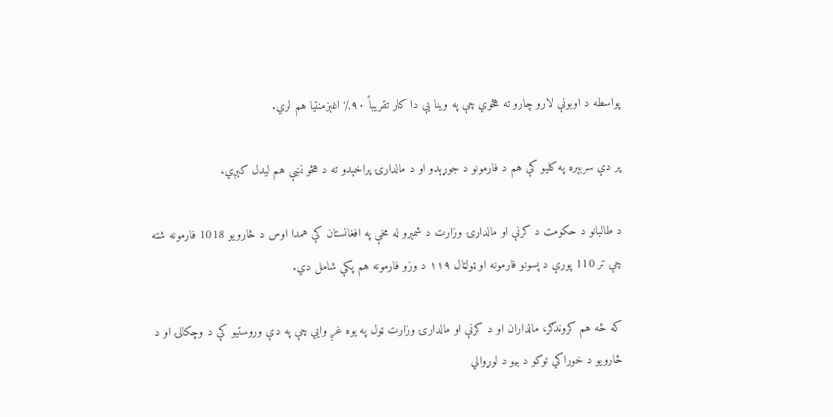پواسطه د اوبونې لارو چارو ته هڅوي چې په وینا يې دا کار تقریباً ۹۰٪ اغېزمنتیا هم لري.

پر دې سربېره په کلیو کې هم د فارمونو د جوړېدو او د مالدارۍ پراخېدو ته د هڅو نښې هم لیدل کېږي.

د طالبانو د حکومت د کرنې او مالدارۍ وزارت د شمېرو له مخې په افغانستان کې همدا اوس د څارویو 1018 فارمونه شته چې تر 110 پورې د پسونو فارمونه او ټولټال ۱۱۹ د وزو فارمونه هم پکې شامل دي.

که څه هم کروندګر، مالداران او د کرنې او مالدارۍ وزارت ټول په یوه غږ وايي چې په دې وروستيو کې د وچکالۍ او د څارويو د خوراکي توکو د بيو د لوړوالي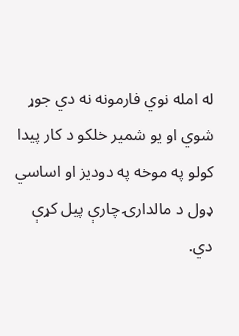له امله نوي فارمونه نه دي جوړ شوي او يو شمير خلکو د کار پيدا کولو په موخه په دوديز او اساسي ډول د مالدارۍ چارې پيل کړې دي.